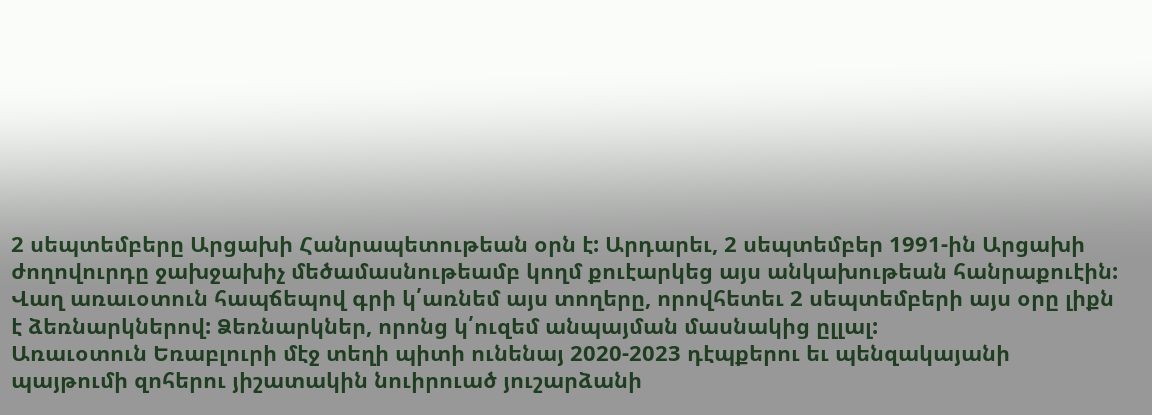2 սեպտեմբերը Արցախի Հանրապետութեան օրն է: Արդարեւ, 2 սեպտեմբեր 1991-ին Արցախի ժողովուրդը ջախջախիչ մեծամասնութեամբ կողմ քուէարկեց այս անկախութեան հանրաքուէին:
Վաղ առաւօտուն հապճեպով գրի կ՛առնեմ այս տողերը, որովհետեւ 2 սեպտեմբերի այս օրը լիքն է ձեռնարկներով: Ձեռնարկներ, որոնց կ՛ուզեմ անպայման մասնակից ըլլալ:
Առաւօտուն Եռաբլուրի մէջ տեղի պիտի ունենայ 2020-2023 դէպքերու եւ պենզակայանի պայթումի զոհերու յիշատակին նուիրուած յուշարձանի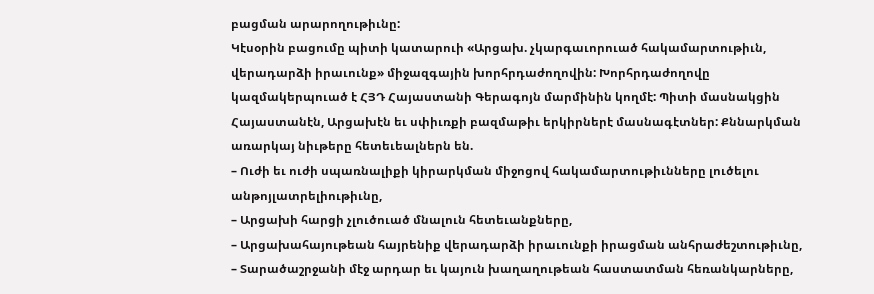բացման արարողութիւնը:
Կէսօրին բացումը պիտի կատարուի «Արցախ. չկարգաւորուած հակամարտութիւն, վերադարձի իրաւունք» միջազգային խորհրդաժողովին: Խորհրդաժողովը կազմակերպուած է ՀՅԴ Հայաստանի Գերագոյն մարմինին կողմէ: Պիտի մասնակցին Հայաստանէն, Արցախէն եւ սփիւռքի բազմաթիւ երկիրներէ մասնագէտներ: Քննարկման առարկայ նիւթերը հետեւեալներն են.
– Ուժի եւ ուժի սպառնալիքի կիրարկման միջոցով հակամարտութիւնները լուծելու անթոյլատրելիութիւնը,
– Արցախի հարցի չլուծուած մնալուն հետեւանքները,
– Արցախահայութեան հայրենիք վերադարձի իրաւունքի իրացման անհրաժեշտութիւնը,
– Տարածաշրջանի մէջ արդար եւ կայուն խաղաղութեան հաստատման հեռանկարները,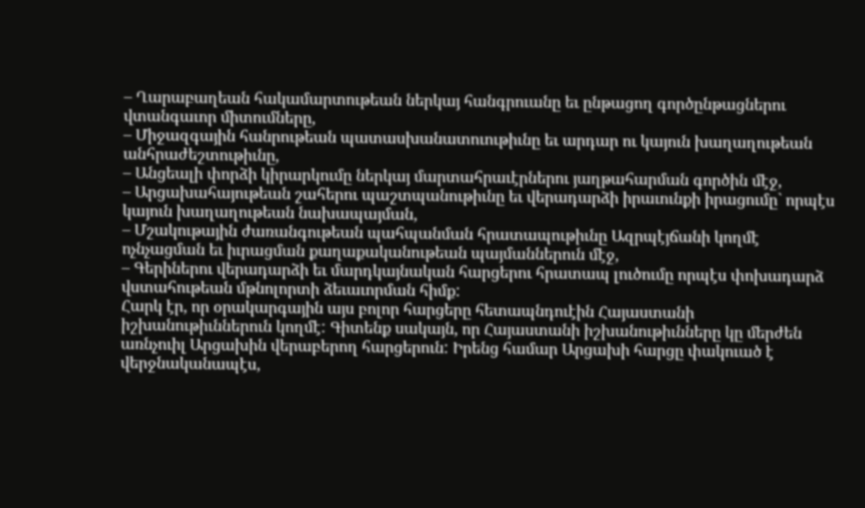– Ղարաբաղեան հակամարտութեան ներկայ հանգրուանը եւ ընթացող գործընթացներու վտանգաւոր միտումները,
– Միջազգային հանրութեան պատասխանատուութիւնը եւ արդար ու կայուն խաղաղութեան անհրաժեշտութիւնը,
– Անցեալի փորձի կիրարկումը ներկայ մարտահրաւէրներու յաղթահարման գործին մէջ,
– Արցախահայութեան շահերու պաշտպանութիւնը եւ վերադարձի իրաւունքի իրացումը` որպէս կայուն խաղաղութեան նախապայման,
– Մշակութային ժառանգութեան պահպանման հրատապութիւնը Ազրպէյճանի կողմէ ոչնչացման եւ իւրացման քաղաքականութեան պայմաններուն մէջ,
– Գերիներու վերադարձի եւ մարդկայնական հարցերու հրատապ լուծումը որպէս փոխադարձ վստահութեան մթնոլորտի ձեւաւորման հիմք:
Հարկ էր, որ օրակարգային այս բոլոր հարցերը հետապնդուէին Հայաստանի իշխանութիւններուն կողմէ: Գիտենք սակայն, որ Հայաստանի իշխանութիւնները կը մերժեն առնչուիլ Արցախին վերաբերող հարցերուն: Իրենց համար Արցախի հարցը փակուած է վերջնականապէս,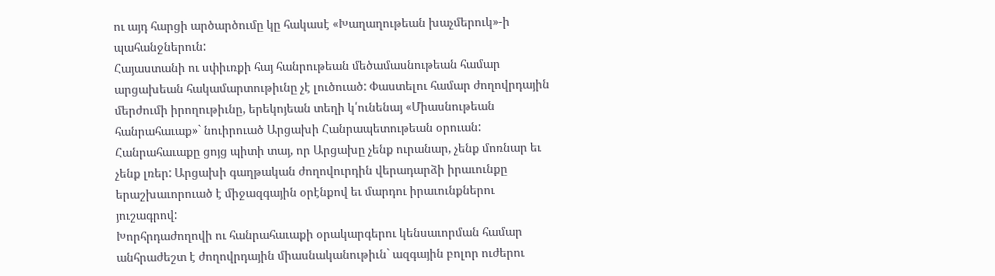ու այդ հարցի արծարծումը կը հակասէ «Խաղաղութեան խաչմերուկ»-ի պահանջներուն:
Հայաստանի ու սփիւռքի հայ հանրութեան մեծամասնութեան համար արցախեան հակամարտութիւնը չէ լուծուած: Փաստելու համար ժողովրդային մերժումի իրողութիւնը, երեկոյեան տեղի կ՛ունենայ «Միասնութեան հանրահաւաք»` նուիրուած Արցախի Հանրապետութեան օրուան: Հանրահաւաքը ցոյց պիտի տայ, որ Արցախը չենք ուրանար, չենք մոռնար եւ չենք լռեր: Արցախի գաղթական ժողովուրդին վերադարձի իրաւունքը երաշխաւորուած է միջազգային օրէնքով եւ մարդու իրաւունքներու յուշագրով:
Խորհրդաժողովի ու հանրահաւաքի օրակարգերու կենսաւորման համար անհրաժեշտ է ժողովրդային միասնականութիւն` ազգային բոլոր ուժերու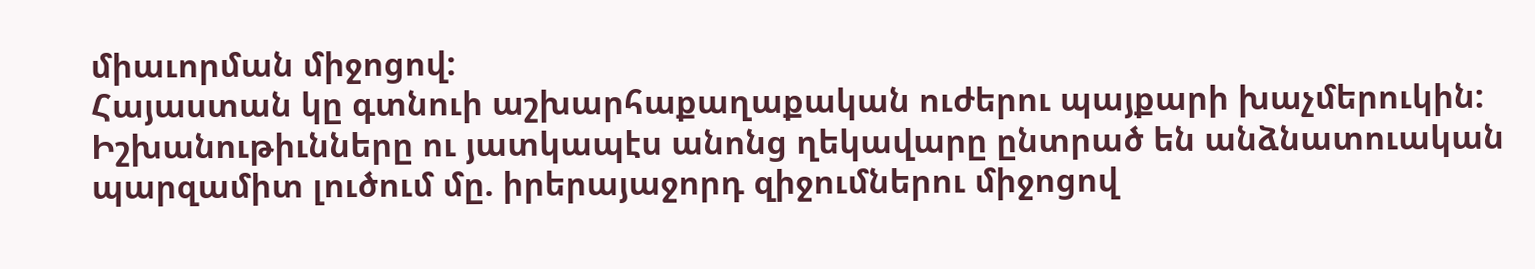միաւորման միջոցով:
Հայաստան կը գտնուի աշխարհաքաղաքական ուժերու պայքարի խաչմերուկին: Իշխանութիւնները ու յատկապէս անոնց ղեկավարը ընտրած են անձնատուական պարզամիտ լուծում մը. իրերայաջորդ զիջումներու միջոցով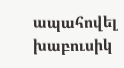ապահովել խաբուսիկ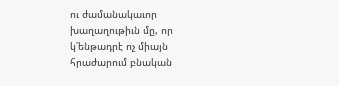ու ժամանակաւոր խաղաղութիւն մը, որ կ՛ենթադրէ ոչ միայն հրաժարում բնական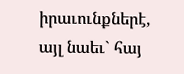իրաւունքներէ, այլ նաեւ` հայ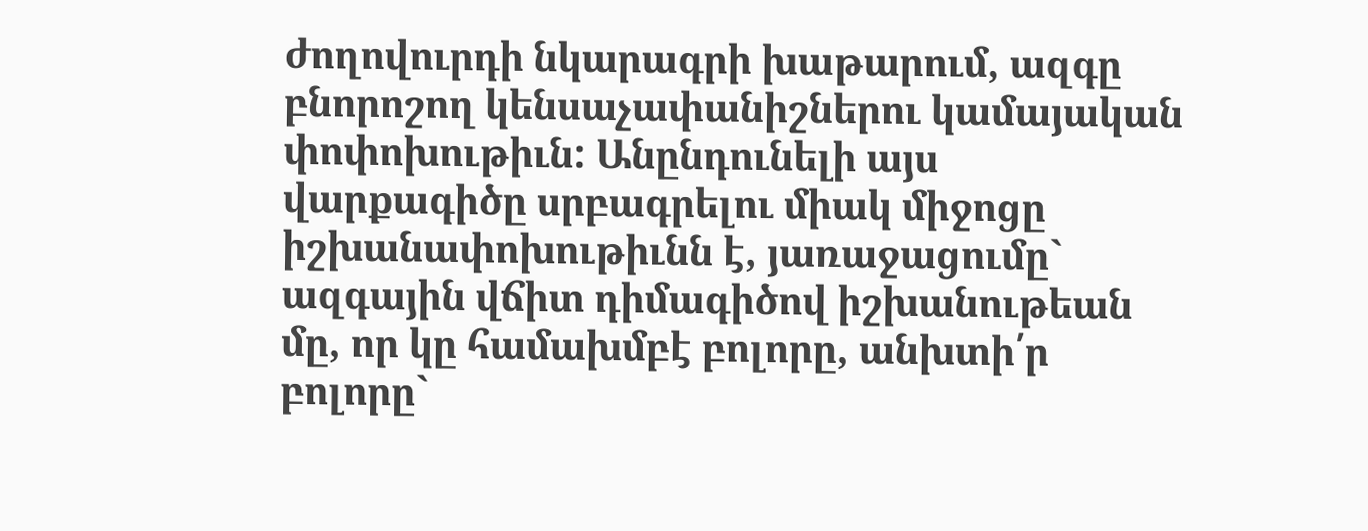ժողովուրդի նկարագրի խաթարում, ազգը բնորոշող կենսաչափանիշներու կամայական փոփոխութիւն: Անընդունելի այս վարքագիծը սրբագրելու միակ միջոցը իշխանափոխութիւնն է, յառաջացումը` ազգային վճիտ դիմագիծով իշխանութեան մը, որ կը համախմբէ բոլորը, անխտի՛ր բոլորը`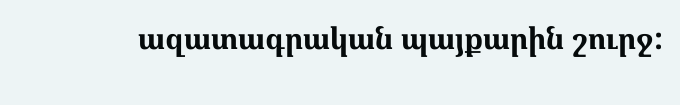ազատագրական պայքարին շուրջ: